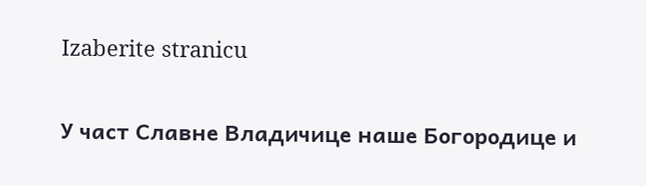Izaberite stranicu

У част Славне Владичице наше Богородице и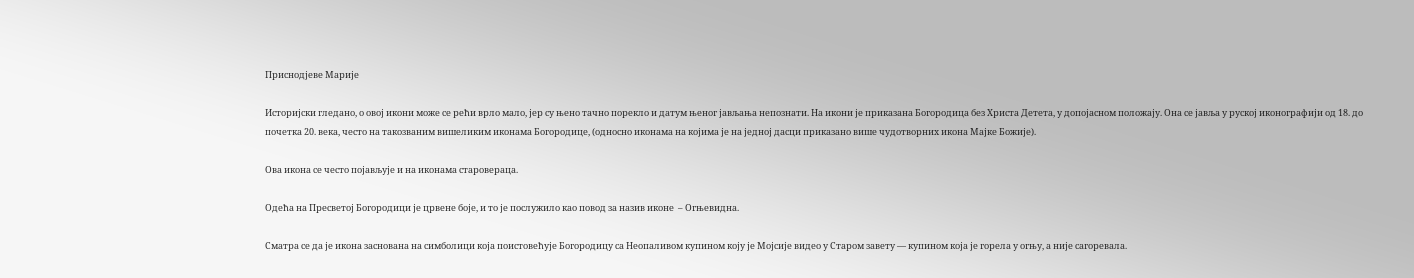Приснодјеве Марије

Историјски гледано, о овој икони може се рећи врло мало, јер су њено тачно порекло и датум њеног јављања непознати. На икони је приказана Богородица без Христа Детета, у допојасном положају. Она се јавља у руској иконографији од 18. до почетка 20. века, често на такозваним вишеликим иконама Богородице, (односно иконама на којима је на једној дасци приказано више чудотворних икона Мајке Божије).

Ова икона се често појављује и на иконама старовераца.

Одећа на Пресветој Богородици је црвене боје, и то је послужило као повод за назив иконе  – Огњевидна.

Сматра се да је икона заснована на симболици која поистовећује Богородицу са Неопаливом купином коју је Мојсије видео у Старом завету — купином која је горела у огњу, а није сагоревала.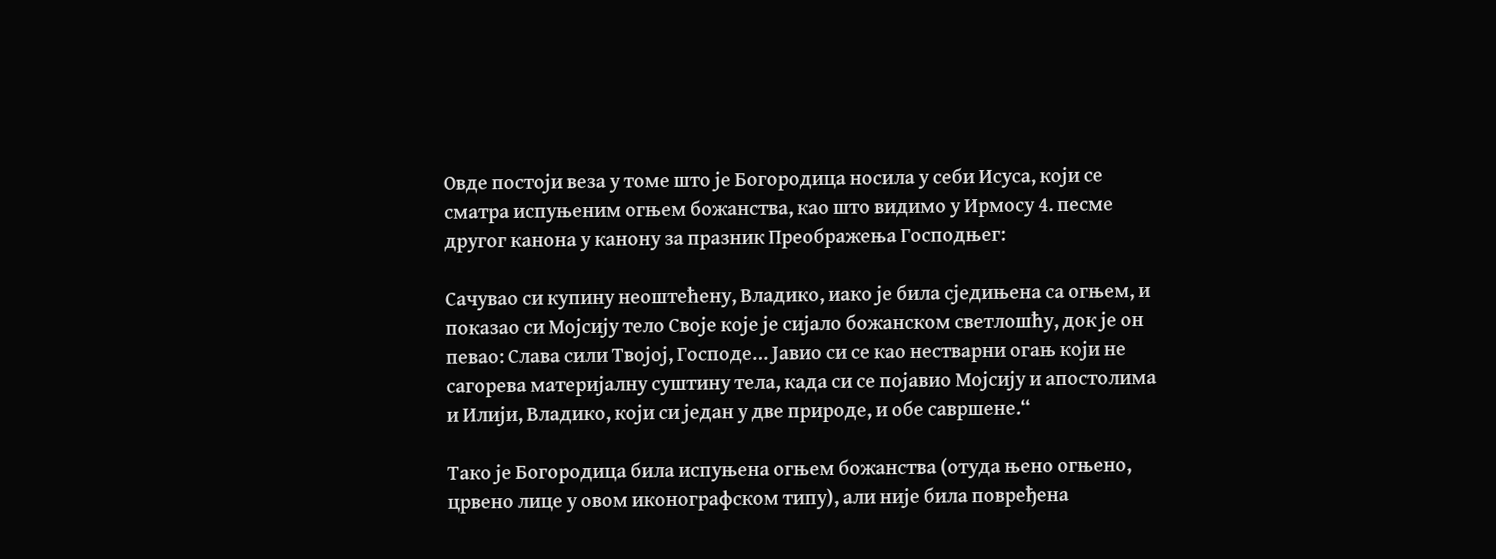Овде постоји веза у томе што је Богородица носила у себи Исуса, који се сматра испуњеним огњем божанства, као што видимо у Ирмосу 4. песме другог канона у канону за празник Преображења Господњег:

Сачувао си купину неоштећену, Владико, иако је била сједињена са огњем, и показао си Мојсију тело Своје које је сијало божанском светлошћу, док је он певао: Слава сили Твојој, Господе… Јавио си се као нестварни огањ који не сагорева материјалну суштину тела, када си се појавио Мојсију и апостолима и Илији, Владико, који си један у две природе, и обе савршене.“

Тако је Богородица била испуњена огњем божанства (отуда њено огњено, црвено лице у овом иконографском типу), али није била повређена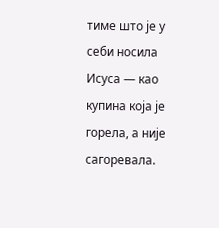тиме што је у себи носила Исуса — као купина која је горела, а није сагоревала.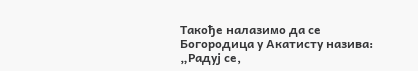Такође налазимо да се Богородица у Акатисту назива: „Радуј се,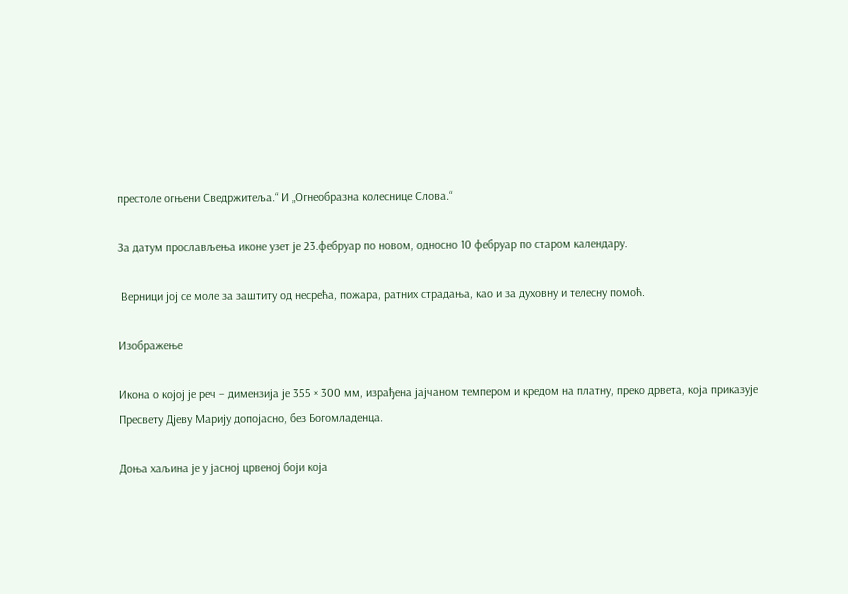престоле огњени Сведржитеља.“ И „Огнеобразна колеснице Слова.“

За датум прослављења иконе узет је 23.фебруар по новом, односно 10 фебруар по старом календару.

 Верници јој се моле за заштиту од несрећа, пожара, ратних страдања, као и за духовну и телесну помоћ.

Изображење

Икона о којој је реч – димензија је 355 × 300 мм, израђена јајчаном темпером и кредом на платну, преко дрвета, која приказује Пресвету Дјеву Марију допојасно, без Богомладенца.

Доња хаљина је у јасној црвеној боји која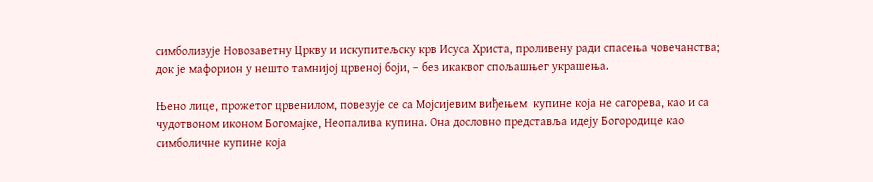симболизује Новозаветну Цркву и искупитељску крв Исуса Христа, проливену ради спасења човечанства; док је мафорион у нешто тамнијој црвеној боји, – без икаквог спољашњег украшења.

Њено лице, прожетог црвенилом, повезује се са Мојсијевим виђењем  купине која не сагорева, као и са чудотвоном иконом Богомајке, Неопалива купина. Она дословно представља идеју Богородице као симболичне купине која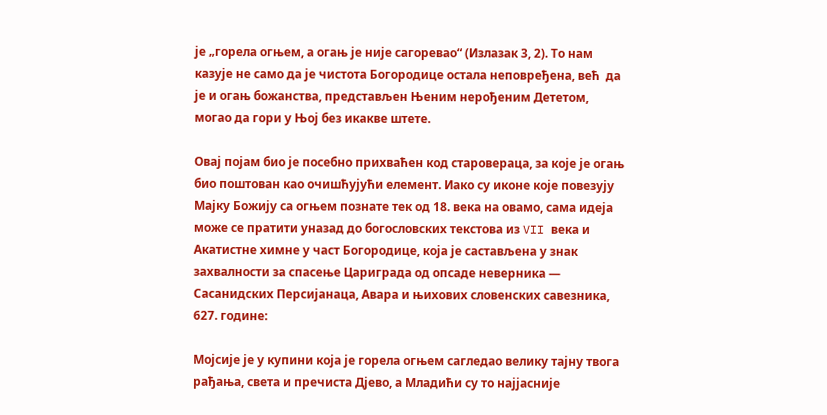је „горела огњем, а огањ је није сагоревао“ (Излазак 3, 2). То нам казује не само да је чистота Богородице остала неповређена, већ  да је и огањ божанства, представљен Њеним нерођеним Дететом, могао да гори у Њој без икакве штете.

Овај појам био је посебно прихваћен код старовераца, за које је огањ био поштован као очишћујући елемент. Иако су иконе које повезују Мајку Божију са огњем познате тек од 18. века на овамо, сама идеја може се пратити уназад до богословских текстова из VII века и Акатистне химне у част Богородице, која је састављена у знак захвалности за спасење Цариграда од опсаде неверника — Сасанидских Персијанаца, Авара и њихових словенских савезника, 627. године:

Мојсије је у купини која је горела огњем сагледао велику тајну твога рађања, света и пречиста Дјево, а Младићи су то најјасније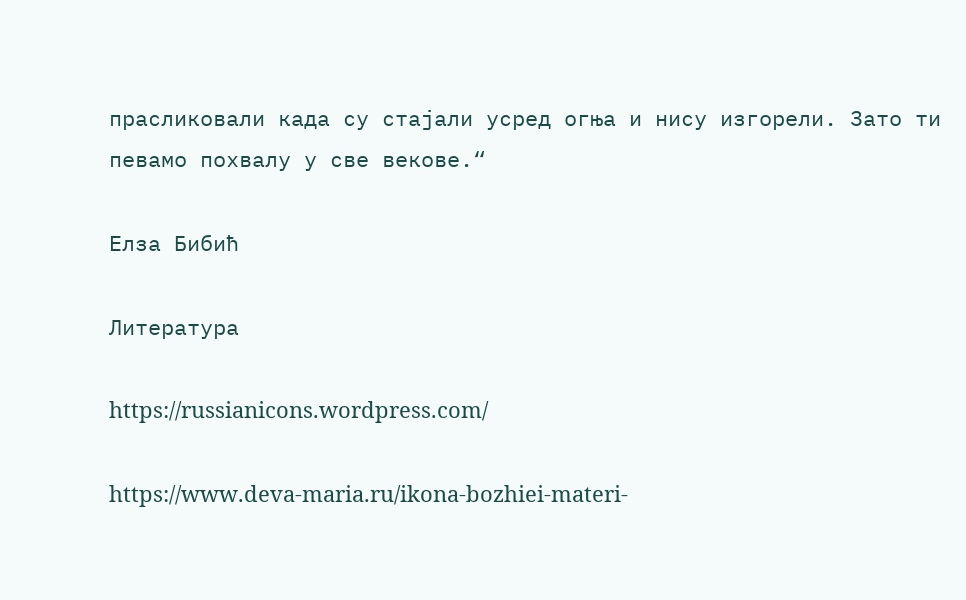прасликовали када су стајали усред огња и нису изгорели. Зато ти певамо похвалу у све векове.“

Елза Бибић

Литература

https://russianicons.wordpress.com/

https://www.deva-maria.ru/ikona-bozhiei-materi-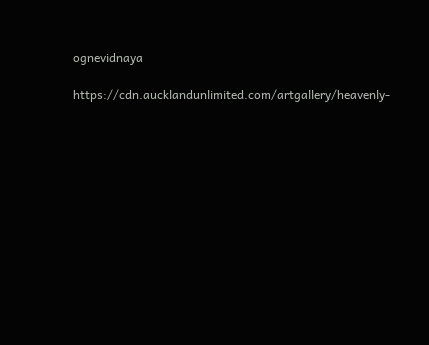ognevidnaya

https://cdn.aucklandunlimited.com/artgallery/heavenly-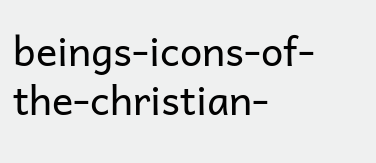beings-icons-of-the-christian-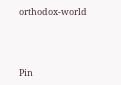orthodox-world



Pin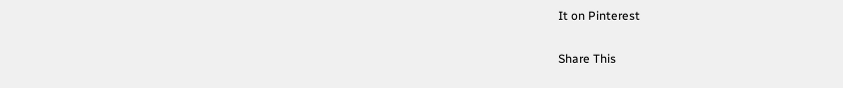It on Pinterest

Share This